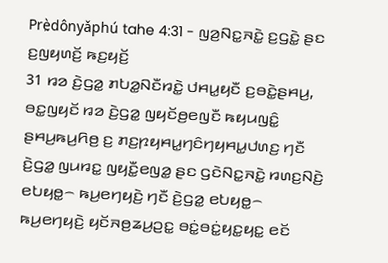Prè̤dônyǎphú tahe 4:31 - ꤜꤤ꤬ꤡꤢ꤭ꤏꤢꤧ꤭ ꤢ꤬ꤞꤢꤧ꤭ ꤔꤢ ꤢ꤬ꤜꤟꤛꤢꤩ꤬ ꤒꤢ꤬ꤟꤢꤩ꤬
31 ꤙꤤ ꤢꤧ꤬ꤞꤤ꤭ ꤊꤝꤤ꤭ꤡꤢꤪꤙꤢꤧ꤭ ꤓꤌꤣ꤭ꤟꤢꤪ ꤢ꤬ꤋꤢꤧ꤭ꤔꤌꤣ꤬, ꤋꤢ꤭ꤜꤟꤢꤩ ꤙꤤ ꤢꤧ꤬ꤞꤤ꤭ ꤜꤟꤢꤩꤥ꤬ꤕꤜꤢꤪ ꤒꤟꤣꤜꤢꤨ꤭ ꤔꤌꤣ꤬ꤒꤣ꤬ꤖꤥ꤬ ꤢ꤬ ꤊꤢ꤬ꤐꤟꤌꤣ꤭ꤚꤢꤨꤚꤟꤌꤣ꤭ꤓꤛꤢ꤬ ꤚꤢꤪ ꤢꤧ꤬ꤞꤤ꤭ ꤜꤣꤙꤢ꤭ ꤜꤟꤢꤪ꤭ꤕꤜꤤ꤭ ꤔꤢ ꤞꤢꤧꤡꤢ꤭ꤏꤢꤧ꤭ ꤙꤛꤢ꤬ꤡꤢꤧ꤬ ꤕꤝꤟꤥ꤭꤮ ꤒꤣ꤬ꤕꤚꤟꤢꤧ꤬ ꤚꤢꤪ ꤢꤧ꤬ꤞꤤ꤭ ꤕꤝꤟꤥ꤭꤮ ꤒꤣ꤬ꤕꤚꤟꤢꤧ꤬ ꤟꤢꤩꤏꤥ꤬ꤘꤣ꤬ꤑꤢ꤭ ꤋꤢꤦ꤭ꤋꤢꤦ꤭ꤟꤢ꤭ꤟꤢ꤭ ꤕꤢꤩ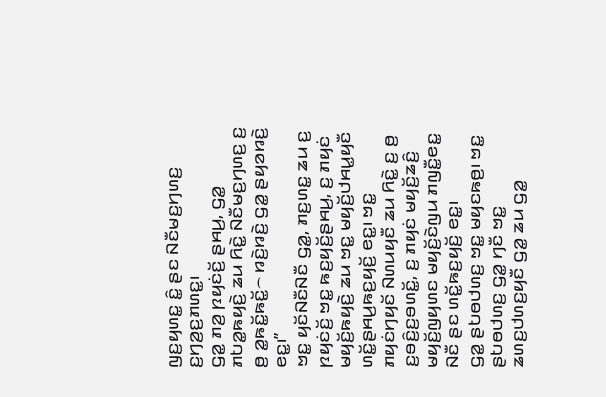ꤜꤢ꤬ꤟꤛꤢ꤭ ꤢꤨ꤭ ꤔꤢ ꤡꤢꤪꤗꤢ꤬ꤚꤛꤢ꤬ ꤢ꤬ꤚꤤ꤬ꤢ꤬ꤊꤛꤢ꤭꤯
ꤞꤤ꤭ ꤊꤤ꤬ ꤐꤟꤢꤦꤢꤩ꤬ ꤔꤌꤣ꤬, ꤞꤤ꤭ ꤊꤝꤤ꤭ꤒꤟꤢꤧ꤬ ꤘꤣ ꤖꤢꤧ꤭ ꤡꤢꤪꤗꤢ꤬ꤚꤛꤢ꤬ ꤢ꤬ ꤥ꤬ ꤤ꤭ꤒꤢꤩ꤭ꤒꤢꤩ꤭꤮ ꤙꤢꤧ꤬ꤙꤢꤧ꤬ ꤞꤤ꤭ ꤔꤟꤤꤙꤢꤧ꤬ ꤕꤢ꤭꤯”
ꤠꤢ꤭ ꤟꤢꤩꤡꤢꤪꤡꤢꤪ ꤞꤤ꤭, ꤊꤢ꤬ꤛꤢ꤭ ꤘꤣ ꤢ꤬ ꤐꤟꤢꤦꤢꤩ꤬ ꤠꤢ꤭ ꤒꤢ꤬ꤟꤢꤩ꤬ꤔꤌꤣ꤬, ꤢ꤬ ꤊꤟꤢꤦ ꤗꤟꤢꤩ꤬ꤒꤟꤢꤧ꤬ ꤘꤣ ꤠꤢ꤭ ꤗꤟꤢꤩ꤬ꤓꤌꤣ꤭ꤟꤢꤪ ꤛꤢꤩ꤭ꤔꤌꤣ꤬ꤒꤢ꤬ꤟꤢꤩ꤬ ꤕꤢ꤭꤯ ꤠꤢ꤭ ꤊꤟꤢꤦꤚꤟꤢꤩ ꤡꤛꤣꤟꤢꤪ ꤘꤣ ꤖꤢꤧ꤭ ꤢ꤬ ꤥ꤬ ꤢ꤬ꤋꤢꤨ꤬ꤢ꤬ꤋꤛꤢꤩ꤭, ꤢ꤬ ꤊꤟꤢꤦ ꤗꤟꤢꤩ꤬ꤘꤢꤨ꤬ ꤗꤟꤢꤩ꤬ꤜꤟꤛꤢ ꤗꤟꤢꤩ꤬ꤢꤧꤜꤣ ꤊꤜꤢꤪ꤭ꤕꤢ꤭ ꤡꤢꤪ ꤔꤢ ꤛꤢꤩ꤭ꤒꤢ꤬ꤟꤢꤩ꤬ ꤕꤢ꤭꤯
ꤞꤤ꤭ ꤔꤝꤥꤓꤛꤢ꤬ ꤠꤢ꤭ ꤗꤟꤢꤒꤥ꤬꤯ ꤠꤢ꤭ ꤔꤝꤥꤓꤛꤢ꤬ ꤞꤤ꤭ ꤚꤢꤪ ꤠꤢ꤭ ꤘꤛꤢ꤬ꤓꤛꤢ꤬ꤟꤢꤪ ꤞꤤ꤭ ꤘꤣ ꤞꤤ꤭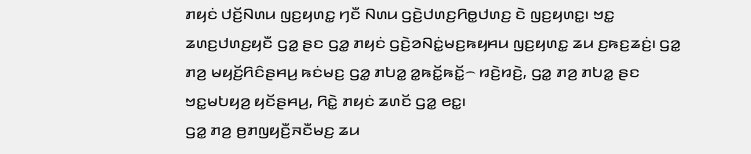ꤊꤟꤢꤦ ꤓꤢꤩ꤬ꤡꤛꤣ ꤜꤢ꤬ꤟꤛꤢ꤭ ꤚꤢꤪ ꤡꤛꤣ ꤞꤢꤧ꤬ꤓꤛꤢ꤬ꤖꤥ꤭ꤓꤛꤢ꤬ ꤢꤧ ꤜꤢ꤬ꤟꤛꤢ꤭꤯ ꤠꤢ꤭ ꤘꤛꤢ꤬ꤓꤛꤢ꤬ꤟꤢꤪ ꤞꤤ꤭ ꤔꤢ ꤞꤤ꤭ ꤊꤟꤢꤦ ꤞꤢꤧ꤬ꤤꤡꤢꤦ꤭ꤗꤢ꤬ꤒꤟꤌꤣ ꤜꤢ꤬ꤟꤛꤢ꤭ ꤘꤣ ꤢ꤬ꤒꤢ꤬ꤘꤢꤦ꤬꤯ ꤞꤤ꤭ ꤊꤤ꤬ ꤗꤟꤢꤩ꤬ꤖꤢꤨꤔꤌꤣ꤬ ꤒꤢꤦꤗꤢ꤬ ꤞꤤ꤭ ꤊꤝꤤ꤭ ꤤ꤭ꤒꤢꤩ꤭ꤒꤢꤩ꤭꤮ ꤙꤢꤧ꤬ꤙꤢꤧ꤬, ꤞꤤ꤭ ꤊꤤ꤬ ꤊꤝꤤ꤭ ꤔꤢ ꤠꤢ꤭ꤗꤝꤟꤤ꤬ ꤟꤢꤩꤔꤌꤣ꤬, ꤖꤢꤧ꤭ ꤊꤟꤢꤦ ꤘꤛꤢꤩ ꤞꤤ꤭ ꤕꤢ꤭꤯
ꤞꤤ꤭ ꤊꤤ꤬ ꤥ꤬ꤊꤜꤟꤢꤪ꤬ꤏꤢꤪꤗꤢ꤬ ꤘꤣ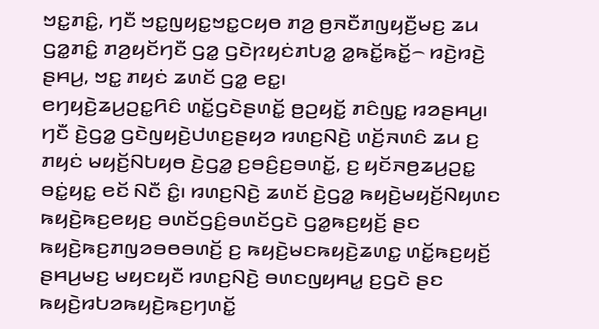ꤠꤢ꤭ꤊꤢꤨ꤭, ꤚꤢꤪ ꤠꤢ꤭ꤜꤟꤢ꤭ꤠꤢ꤭ꤍꤟꤥ ꤊꤤ꤬ ꤥ꤬ꤏꤢꤪꤊꤜꤟꤢꤪ꤬ꤗꤢ꤬ ꤘꤣ ꤞꤤ꤭ꤊꤢꤨ꤭ ꤊꤤ꤬ꤟꤢꤩꤚꤢꤪ ꤞꤤ꤭ ꤞꤢꤧꤐꤟꤢꤦꤊꤝꤤ꤭ ꤤ꤭ꤒꤢꤩ꤭ꤒꤢꤩ꤭꤮ ꤙꤢꤧ꤬ꤙꤢꤧ꤬ ꤔꤌꤣ꤬, ꤠꤢ꤭ ꤊꤟꤢꤦ ꤘꤛꤢꤩ ꤞꤤ꤭ ꤕꤢ꤭꤯
ꤕꤚꤟꤢꤧ꤬ꤘꤣ꤬ꤑꤢ꤭ꤖꤢꤨ ꤛꤢꤩ꤭ꤞꤢꤧꤔꤛꤢꤩ꤭ ꤥ꤬ꤑꤟꤢꤩ꤭ ꤊꤢꤨꤜꤢ꤭ ꤙꤤꤔꤌꤣ꤬꤯ ꤚꤢꤪ ꤢꤧ꤬ꤞꤤ꤭ ꤞꤢꤧꤜꤟꤢꤧ꤬ꤓꤛꤢ꤬ꤔꤟꤤ ꤙꤛꤢ꤬ꤡꤢꤧ꤬ ꤛꤢꤩ꤬ꤏꤛꤢꤨ ꤘꤣ ꤢ꤬ ꤊꤟꤢꤦ ꤗꤟꤢꤩ꤬ꤡꤝꤟꤥ ꤢꤧ꤬ꤞꤤ꤭ ꤢ꤬ꤋꤢꤨ꤬ꤢ꤬ꤋꤛꤢꤩ꤭, ꤢ꤬ ꤟꤢꤩꤏꤥ꤬ꤘꤣ꤬ꤑꤢ꤭ ꤋꤢꤦ꤭ꤟꤢ꤭ ꤕꤢꤩ ꤡꤢꤪ ꤢꤨ꤭꤯ ꤙꤛꤢ꤬ꤡꤢꤧ꤬ ꤘꤛꤢꤩ ꤢꤧ꤬ꤞꤤ꤭ ꤒꤟꤢꤧ꤬ꤗꤟꤢꤩ꤬ꤡꤟꤛꤢ ꤒꤟꤢꤧ꤬ꤒꤢ꤬ꤕꤟꤢ꤬ ꤋꤛꤢꤩꤞꤢꤨ꤬ꤋꤛꤢꤩꤞꤢꤧ ꤞꤤ꤭ꤒꤢ꤬ꤟꤢꤩ꤬ ꤔꤢ ꤒꤟꤢꤧ꤬ꤒꤢ꤬ꤊꤜꤤꤋꤥꤋꤛꤢꤩ꤬ ꤢ꤬ ꤒꤟꤢꤧ꤬ꤗꤢꤒꤟꤢꤧ꤬ꤘꤛꤢ꤭ ꤛꤢꤩ꤭ꤒꤢ꤬ꤟꤢꤩ꤬ ꤔꤌꤣ꤬ꤗꤢ꤬ ꤗꤟꤢꤟꤢꤪ ꤙꤛꤢ꤬ꤡꤢꤧ꤬ ꤋꤛꤢꤜꤟꤌꤣ꤭ ꤢ꤬ꤞꤢꤧ ꤔꤢ ꤒꤟꤢꤧ꤬ꤙꤝꤤꤒꤟꤢꤧ꤬ꤒꤢ꤬ꤚꤛꤢꤩ꤭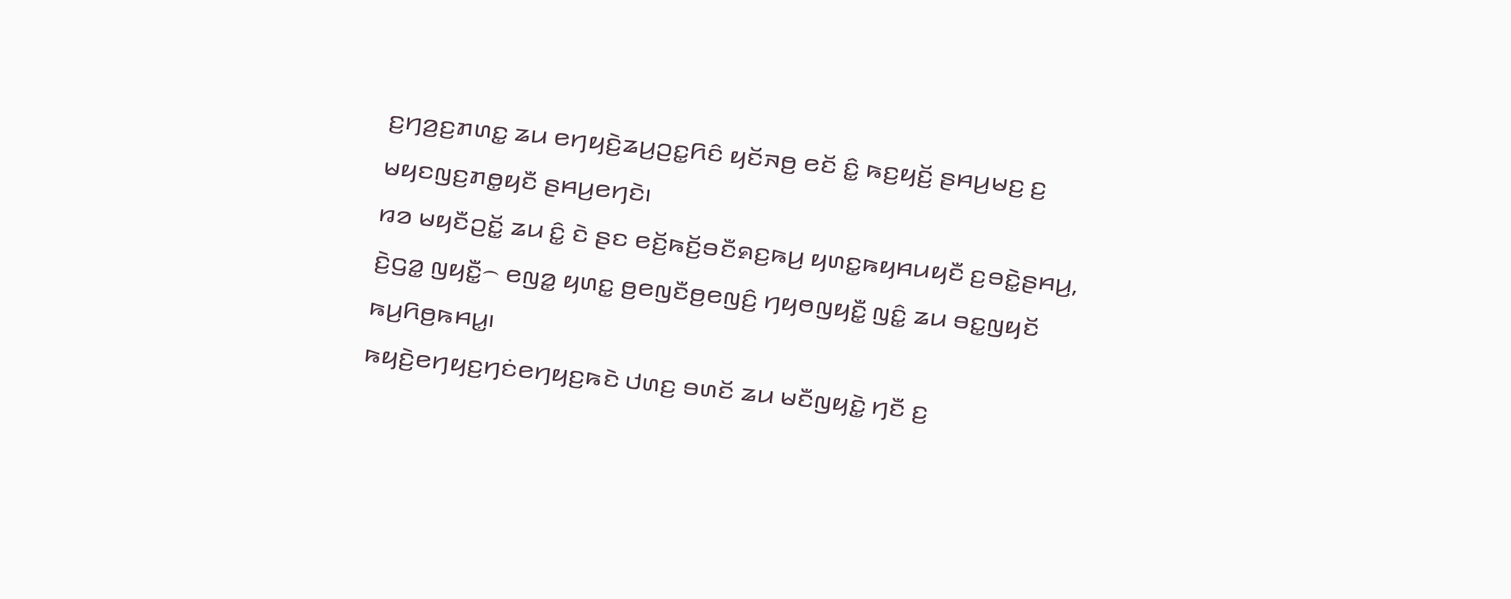ꤢ꤬ꤚꤤ꤬ꤢ꤬ꤊꤛꤢ꤭ ꤘꤣ ꤕꤚꤟꤢꤧ꤬ꤘꤣ꤬ꤑꤢ꤭ꤖꤢꤨ ꤟꤢꤩꤏꤥ꤬ ꤕꤢꤩ ꤢꤨ꤭ ꤒꤢ꤬ꤟꤢꤩ꤬ ꤔꤌꤣ꤬ꤗꤢ꤬ ꤢ꤬ ꤗꤟꤢꤜꤢ꤬ꤊꤥ꤭ꤟꤢꤪ ꤔꤌꤣ꤬ꤕꤚꤢꤧ꤯
ꤙꤤ ꤗꤟꤢꤪꤑꤢꤩ꤭ ꤘꤣ ꤢꤨ꤭ ꤢꤧ ꤔꤢ ꤕꤢꤩ꤬ꤒꤢꤩ꤬ꤋꤢꤪꤎꤢ꤬ꤒꤣ꤬ ꤟꤛꤢ꤭ꤒꤟꤌꤣꤟꤢꤪ ꤢ꤬ꤋꤢꤧ꤭ꤔꤌꤣ꤬, ꤢꤧ꤬ꤞꤤ꤭ ꤜꤟꤢꤪ꤭꤮ ꤕꤜꤤ꤭ ꤟꤛꤢ꤭ ꤥ꤬ꤕꤜꤢꤪꤥ꤬ꤕꤜꤢꤨ꤬ ꤚꤟꤥꤜꤟꤢꤪ꤭ ꤜꤢꤨ꤭ ꤘꤣ ꤋꤢ꤭ꤜꤟꤢꤩ ꤒꤣ꤬ꤖꤥ꤬ꤒꤌꤣ꤭꤯
ꤒꤟꤢꤧ꤬ꤕꤚꤟꤢ꤬ꤚꤢꤦꤕꤚꤟꤢ꤬ꤒꤢꤧ ꤓꤛꤢ꤬ ꤋꤛꤢꤩ ꤘꤣ ꤗꤢꤪꤜꤟꤢꤧ꤭ ꤚꤢꤪ ꤢ꤬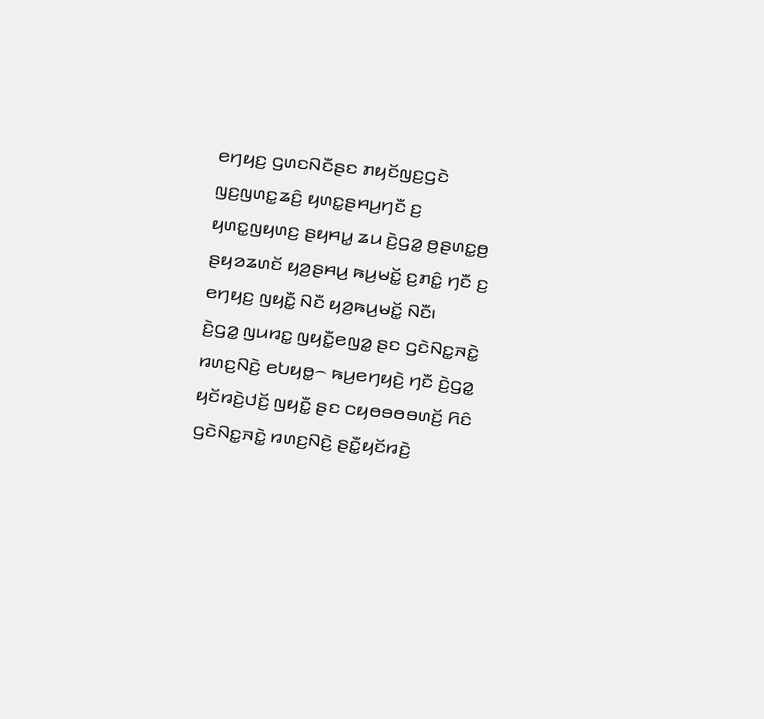ꤕꤚꤟꤢ꤬ ꤞꤛꤢꤡꤢꤪꤔꤢ ꤊꤟꤢꤩꤜꤢ꤬ꤞꤢꤧ ꤜꤢ꤬ꤜꤛꤢ꤭ꤘꤢꤨ꤬ ꤟꤛꤢ꤭ꤔꤌꤣ꤬ꤚꤢꤪ ꤢ꤬ ꤟꤛꤢ꤭ꤜꤟꤛꤢ꤬ ꤔꤟꤌꤣ꤭ ꤘꤣ ꤢꤧ꤬ꤞꤤ꤭ ꤥ꤬ꤔꤛꤢ꤭ꤥ꤬ ꤔꤟꤤꤘꤛꤢꤩ ꤟꤤ꤬ꤔꤌꤣ꤬ ꤒꤣ꤬ꤗꤢꤩ꤭ ꤢ꤬ꤊꤢꤨ꤭ ꤚꤢꤪ ꤢ꤬ ꤕꤚꤟꤢ꤬ ꤜꤟꤢꤪ꤭ ꤡꤢꤪ ꤟꤤ꤬ꤒꤣ꤬ꤗꤢꤩ꤭ ꤡꤢꤪ꤯
ꤢꤧ꤬ꤞꤤ꤭ ꤜꤣꤙꤢ꤭ ꤜꤟꤢꤪ꤭ꤕꤜꤤ꤭ ꤔꤢ ꤞꤢꤧꤡꤢ꤭ꤏꤢꤧ꤭ ꤙꤛꤢ꤬ꤡꤢꤧ꤬ ꤕꤝꤟꤥ꤭꤮ ꤒꤣ꤬ꤕꤚꤟꤢꤧ꤬ ꤚꤢꤪ ꤢꤧ꤬ꤞꤤ꤭ ꤟꤢꤩꤙꤢꤧ꤬ꤓꤢꤩ꤬ ꤜꤟꤢꤪ꤭ ꤔꤢ ꤍꤟꤥꤋꤥꤋꤛꤢꤩ꤬ ꤖꤢꤨ ꤞꤢꤧꤡꤢ꤭ꤏꤢꤧ꤭ ꤙꤛꤢ꤬ꤡꤢꤧ꤬ ꤔꤢꤪ꤭ꤟꤢꤩꤙꤢꤧ꤬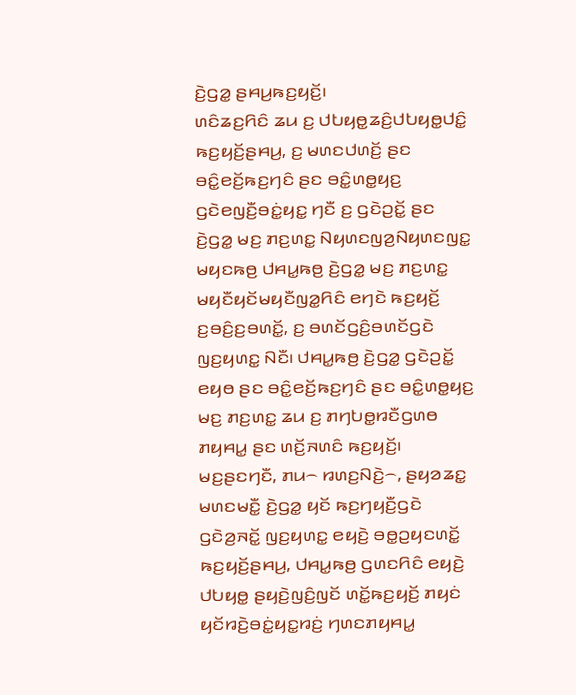ꤢꤧ꤬ꤞꤤ꤭ ꤔꤌꤣ꤬ꤒꤢ꤬ꤟꤢꤩ꤬꤯
ꤛꤢꤨꤘꤢ꤬ꤖꤢꤨ ꤘꤣ ꤢ꤬ ꤓꤝꤟꤥ꤭ꤘꤢꤨ꤬ꤓꤝꤟꤥ꤭ꤓꤢꤨ꤭ ꤒꤢ꤬ꤟꤢꤩ꤬ꤔꤌꤣ꤬, ꤢ꤬ ꤗꤛꤢꤓꤛꤢꤩ꤬ ꤔꤢ ꤋꤢꤨ꤭ꤕꤢꤩ꤬ꤒꤢ꤬ꤚꤢꤨ ꤔꤢ ꤋꤢꤨ꤭ꤛꤥ꤭ꤟꤢ꤬ ꤞꤢꤧꤕꤜꤢꤪ꤬ꤋꤢꤦ꤭ꤟꤢ꤭ ꤚꤢꤪ ꤢ꤬ ꤞꤢꤧꤑꤢꤩ꤭ ꤔꤢ ꤢꤧ꤬ꤞꤤ꤭ ꤗꤢ꤬ ꤊꤢ꤬ꤛꤢ꤭ ꤡꤟꤛꤢꤜꤤ꤬ꤡꤟꤛꤢꤜꤢ꤭ ꤗꤟꤢꤒꤥ꤬ ꤓꤌꤣ꤭ꤒꤥ꤬ ꤢꤧ꤬ꤞꤤ꤭ ꤗꤢ꤬ ꤊꤢ꤬ꤛꤢ꤭ ꤗꤟꤢꤪꤟꤢꤩꤗꤟꤢꤪꤜꤤ꤭ꤖꤢꤨ ꤕꤚꤢꤧ ꤒꤢ꤬ꤟꤢꤩ꤬ ꤢ꤬ꤋꤢꤨ꤬ꤢ꤬ꤋꤛꤢꤩ꤭, ꤢ꤬ ꤋꤛꤢꤩꤞꤢꤨ꤬ꤋꤛꤢꤩꤞꤢꤧ ꤜꤢ꤬ꤟꤛꤢ꤭ ꤡꤢꤪ꤯ ꤓꤌꤣ꤭ꤒꤥ꤬ ꤢꤧ꤬ꤞꤤ꤭ ꤞꤢꤧꤑꤢꤩ꤭ ꤕꤟꤥ ꤔꤢ ꤋꤢꤨ꤭ꤕꤢꤩ꤬ꤒꤢ꤬ꤚꤢꤨ ꤔꤢ ꤋꤢꤨ꤭ꤛꤥ꤭ꤟꤢ꤬ ꤗꤢ꤬ ꤊꤢ꤬ꤛꤢ꤭ ꤘꤣ ꤢ꤬ ꤊꤚꤝꤥ꤭ꤙꤢꤪꤞꤛꤥ ꤊꤟꤌꤣ꤭ ꤔꤢ ꤛꤢꤩ꤬ꤏꤛꤢꤨ ꤒꤢ꤬ꤟꤢꤩ꤬꤯
ꤗꤢ꤬ꤔꤢꤚꤢꤪ, ꤊꤣ꤮ ꤙꤛꤢ꤬ꤡꤢꤧ꤬꤮, ꤔꤟꤤꤘꤢ꤭ ꤗꤛꤢꤗꤢꤪ꤭ ꤢꤧ꤬ꤞꤤ꤭ ꤟꤢꤩ ꤒꤢ꤬ꤚꤟꤢꤪ꤬ꤞꤢꤧ ꤞꤢꤧꤤ꤬ꤏꤢꤩ꤭ ꤜꤢ꤬ꤟꤛꤢ꤭ ꤕꤟꤢꤧ꤬ ꤋꤥ꤭ꤑꤟꤢꤛꤢꤩ꤭ ꤒꤢ꤬ꤟꤢꤩ꤬ꤔꤌꤣ꤬, ꤓꤌꤣ꤭ꤒꤥ꤬ ꤞꤛꤢꤖꤢꤨ ꤕꤟꤢꤧ꤬ ꤓꤝꤟꤥ꤭ ꤔꤟꤢꤧ꤬ꤜꤢꤨ꤬ꤜꤢꤩ ꤛꤢꤩ꤭ꤒꤢ꤬ꤟꤢꤩ꤬ ꤊꤟꤢꤦ ꤟꤢꤩꤙꤢꤧ꤬ꤋꤢꤦ꤭ꤟꤢ꤭ꤙꤢꤦ꤬ ꤚꤛꤢꤊꤟꤌꤣ꤭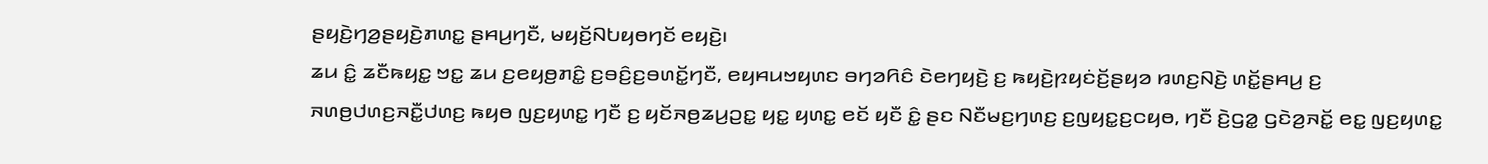ꤔꤟꤢꤧ꤬ꤚꤤ꤬ꤔꤟꤢꤧ꤬ꤊꤛꤢ꤭ ꤔꤌꤣ꤬ꤚꤢꤪ, ꤗꤟꤢꤩ꤬ꤡꤝꤟꤥꤚꤢꤩ ꤕꤟꤢꤧ꤬꤯
ꤘꤣ ꤢꤨ꤭ ꤘꤢꤪꤒꤟꤢ꤭ ꤠꤢ꤭ ꤘꤣ ꤢ꤬ꤕꤟꤥ꤬ꤊꤢꤨ꤭ ꤢ꤬ꤋꤢꤨ꤬ꤢ꤬ꤋꤛꤢꤩ꤭ꤚꤢꤪ, ꤕꤟꤌꤣꤠꤟꤛꤢ ꤋꤚꤤꤖꤢꤨ ꤢꤧꤕꤚꤟꤢꤧ꤬ ꤢ꤬ ꤒꤟꤢꤧ꤬ꤐꤟꤢꤦꤢꤩ꤬ꤔꤟꤤ ꤙꤛꤢ꤬ꤡꤢꤧ꤬ ꤛꤢꤩ꤭ꤔꤌꤣ꤬ ꤢ꤬ ꤏꤛꤥ꤬ꤓꤛꤢ꤬ꤏꤢꤪ꤭ꤓꤛꤢ꤬ ꤒꤟꤥ ꤜꤢ꤬ꤟꤛꤢ꤭ ꤚꤢꤪ ꤢ꤬ ꤟꤢꤩꤏꤥ꤬ꤘꤣ꤬ꤑꤢ꤭ ꤟꤢ꤭ ꤟꤛꤢ꤭ ꤕꤢꤩ ꤟꤢꤪ ꤢꤨ꤭ ꤔꤢ ꤡꤢꤪꤗꤢ꤬ꤚꤛꤢ꤬ ꤢ꤬ꤜꤟꤢ꤭ꤢ꤬ꤍꤟꤥ, ꤚꤢꤪ ꤢꤧ꤬ꤞꤤ꤭ ꤞꤢꤧꤤ꤬ꤏꤢꤩ꤭ ꤕꤢ꤭ ꤜꤢ꤬ꤟꤛꤢ꤭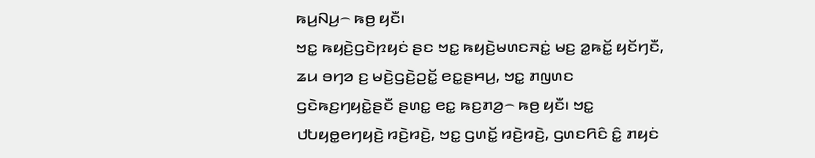ꤒꤣ꤬ꤡꤣ꤬꤮ ꤒꤥ꤬ ꤟꤢꤪ꤯
ꤠꤢ꤭ ꤒꤟꤢꤧ꤬ꤞꤢꤧꤐꤟꤢꤦ ꤔꤢ ꤠꤢ꤭ ꤒꤟꤢꤧ꤬ꤗꤛꤢꤏꤢꤦ꤭ ꤗꤢ꤬ ꤤ꤭ꤒꤢꤩ꤭ ꤟꤢꤩꤚꤢꤪ, ꤘꤣ ꤋꤚꤤ ꤢ꤬ ꤗꤢꤧ꤬ꤞꤢꤧ꤬ꤑꤢꤩ꤭ ꤕꤢ꤭ꤔꤌꤣ꤬, ꤠꤢ꤭ ꤊꤜꤛꤢ ꤞꤢꤧꤒꤢ꤬ꤚꤟꤢꤧ꤭ꤔꤢꤪ ꤔꤛꤢ꤭ ꤕꤢ꤭ ꤒꤢ꤬ꤊꤤ꤬꤮ ꤒꤥ꤬ ꤟꤢꤪ꤯ ꤠꤢ꤭ ꤓꤝꤟꤥ꤭ꤕꤚꤟꤢꤧ꤬ ꤙꤢꤧ꤬ꤙꤢꤧ꤬, ꤠꤢ꤭ ꤞꤛꤢꤩ꤭ ꤙꤢꤧ꤬ꤙꤢꤧ꤬, ꤞꤛꤢꤖꤢꤨ ꤢꤨ꤭ ꤊꤟꤢꤦ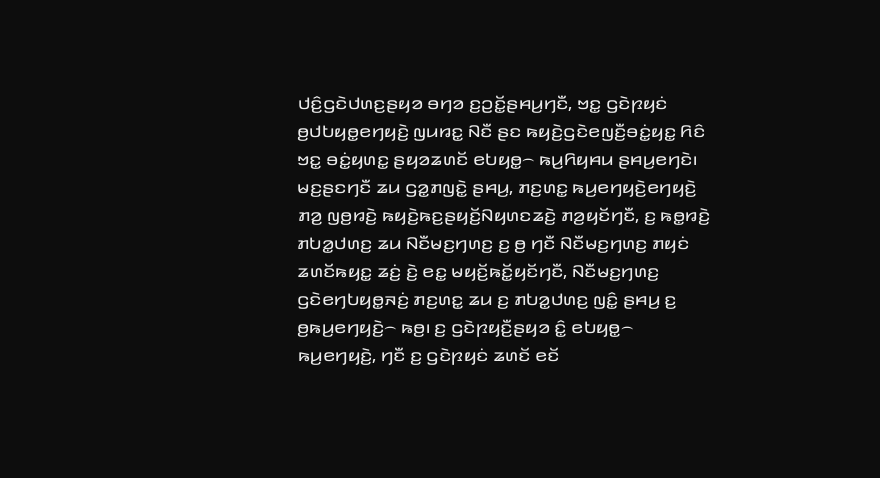ꤓꤢꤨ꤬ꤞꤢꤧꤓꤛꤢ꤬ꤔꤟꤤ ꤋꤚꤤ ꤢ꤬ꤑꤢꤩ꤭ꤔꤌꤣ꤬ꤚꤢꤪ, ꤠꤢ꤭ ꤞꤢꤧꤐꤟꤢꤦ ꤥ꤬ꤓꤝꤟꤥ꤭ꤕꤚꤟꤢꤧ꤬ ꤜꤣꤙꤢ꤭ ꤡꤢꤪ ꤔꤢ ꤒꤟꤢꤧ꤬ꤞꤢꤧꤕꤜꤢꤪ꤬ꤋꤢꤦ꤭ꤟꤢ꤭ ꤖꤢꤨ ꤠꤢ꤭ ꤋꤢꤦ꤭ꤟꤛꤢ꤭ ꤔꤟꤤꤘꤛꤢꤩ ꤕꤝꤟꤥ꤭꤮ ꤒꤣ꤬ꤖꤟꤌꤣ ꤔꤌꤣ꤬ꤕꤚꤢꤧ꤯
ꤗꤢ꤬ꤔꤢꤚꤢꤪ ꤘꤣ ꤞꤤ꤭ꤊꤜꤢꤧ꤭ ꤔꤌꤣ꤬, ꤊꤢ꤬ꤛꤢ꤭ ꤒꤣ꤬ꤕꤚꤟꤢꤧ꤬ꤕꤚꤟꤢꤧ꤬ ꤊꤤ꤬ ꤜꤥ꤬ꤙꤢꤧ꤬ ꤒꤟꤢꤧ꤬ꤒꤢ꤬ꤔꤟꤢꤩ꤬ꤡꤟꤛꤢꤘꤢꤧ꤬ ꤊꤤ꤬ꤟꤢꤩꤚꤢꤪ, ꤢ꤬ ꤒꤥ꤭ꤙꤢꤧ꤬ ꤊꤝꤤ꤭ꤓꤛꤢ꤬ ꤘꤣ ꤡꤢꤪꤗꤢ꤬ꤚꤛꤢ꤬ ꤢ꤬ ꤥ꤬ ꤚꤢꤪ ꤡꤢꤪꤗꤢ꤬ꤚꤛꤢ꤬ ꤊꤟꤢꤦ ꤘꤛꤢꤩꤒꤟꤢ꤭ ꤘꤢꤦ꤬ ꤢꤧ꤬ ꤕꤢ꤭ ꤗꤟꤢꤩ꤬ꤒꤢꤩ꤭ꤟꤢꤩꤚꤢꤪ, ꤡꤢꤪꤗꤢ꤬ꤚꤛꤢ꤬ ꤞꤢꤧꤕꤚꤝꤟꤥ꤭ꤏꤢꤦ꤬ ꤊꤢ꤬ꤛꤢ꤭ ꤘꤣ ꤢ꤬ ꤊꤝꤤ꤭ꤓꤛꤢ꤬ ꤜꤢꤨ꤭ ꤔꤌꤣ꤬ ꤢ꤬ ꤥ꤬ꤒꤣ꤬ꤕꤚꤟꤢꤧ꤬꤮ ꤒꤥ꤬꤯ ꤢ꤬ ꤞꤢꤧꤐꤟꤢꤪ꤬ꤔꤟꤤ ꤢꤨ꤭ ꤕꤝꤟꤥ꤭꤮ ꤒꤣ꤬ꤕꤚꤟꤢꤧ꤬, ꤚꤢꤪ ꤢ꤬ ꤞꤢꤧꤐꤟꤢꤦ ꤘꤛꤢꤩ ꤕꤢꤩ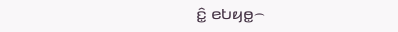ꤢꤨ꤭ ꤕꤝꤟꤥ꤭꤮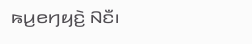ꤒꤣ꤬ꤕꤚꤟꤢꤧ꤬ ꤡꤢꤪ꤯